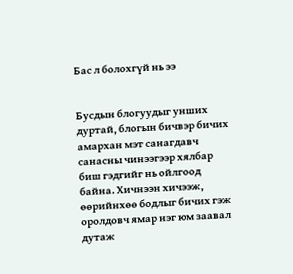Бас л болохгүй нь ээ


Бусдын блогуудыг унших дуртай, блогын бичвэр бичих амархан мэт санагдавч санасны чинээгээр хялбар биш гэдгийг нь ойлгоод байна. Хичнээн хичээж, өөрийнхөө бодлыг бичих гэж оролдовч ямар нэг юм заавал дутаж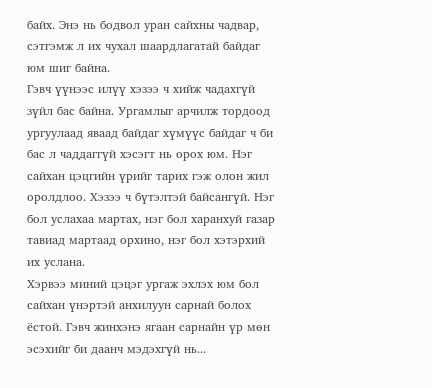байх. Энэ нь бодвол уран сайхны чадвар, сэтгэмж л их чухал шаардлагатай байдаг юм шиг байна.
Гэвч үүнээс илүү хэзээ ч хийж чадахгүй зүйл бас байна. Ургамлыг арчилж тордоод ургуулаад яваад байдаг хүмүүс байдаг ч би бас л чаддаггүй хэсэгт нь орох юм. Нэг сайхан цэцгийн үрийг тарих гэж олон жил оролдлоо. Хэзээ ч бүтэлтэй байсангүй. Нэг бол услахаа мартах, нэг бол харанхуй газар тавиад мартаад орхино, нэг бол хэтэрхий их услана.
Хэрвээ миний цэцэг ургаж эхлэх юм бол сайхан үнэртэй анхилуун сарнай болох ёстой. Гэвч жинхэнэ ягаан сарнайн үр мөн эсэхийг би даанч мэдэхгүй нь...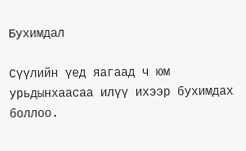Бухимдал

Сүүлийн үед яагаад ч юм урьдынхаасаа илүү ихээр бухимдах боллоо.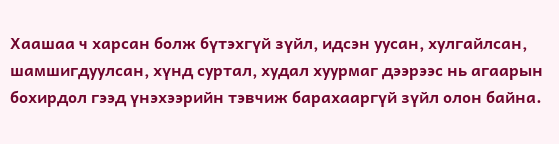Хаашаа ч харсан болж бүтэхгүй зүйл, идсэн уусан, хулгайлсан, шамшигдуулсан, хүнд суртал, худал хуурмаг дээрээс нь агаарын бохирдол гээд үнэхээрийн тэвчиж барахааргүй зүйл олон байна.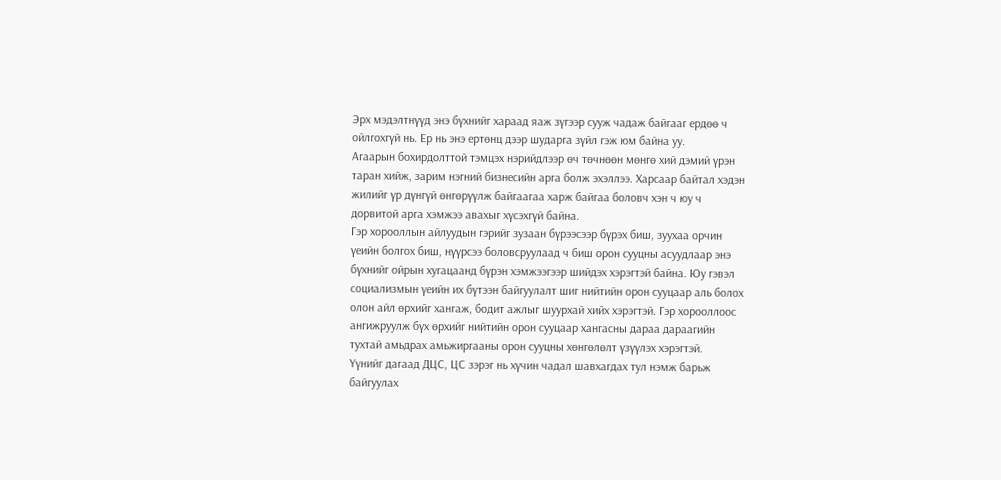Эрх мэдэлтнүүд энэ бүхнийг хараад яаж зүгээр сууж чадаж байгааг ердөө ч ойлгохгүй нь. Ер нь энэ ертөнц дээр шударга зүйл гэж юм байна уу.
Агаарын бохирдолттой тэмцэх нэрийдлээр өч төчнөөн мөнгө хий дэмий үрэн таран хийж, зарим нэгний бизнесийн арга болж эхэллээ. Харсаар байтал хэдэн жилийг үр дүнгүй өнгөрүүлж байгаагаа харж байгаа боловч хэн ч юу ч дорвитой арга хэмжээ авахыг хүсэхгүй байна.
Гэр хорооллын айлуудын гэрийг зузаан бүрээсээр бүрэх биш, зуухаа орчин үеийн болгох биш, нүүрсээ боловсруулаад ч биш орон сууцны асуудлаар энэ бүхнийг ойрын хугацаанд бүрэн хэмжээгээр шийдэх хэрэгтэй байна. Юу гэвэл социализмын үеийн их бүтээн байгуулалт шиг нийтийн орон сууцаар аль болох олон айл өрхийг хангаж, бодит ажлыг шуурхай хийх хэрэгтэй. Гэр хорооллоос ангижруулж бүх өрхийг нийтийн орон сууцаар хангасны дараа дараагийн тухтай амьдрах амьжиргааны орон сууцны хөнгөлөлт үзүүлэх хэрэгтэй.
Үүнийг дагаад ДЦС, ЦС зэрэг нь хүчин чадал шавхагдах тул нэмж барьж байгуулах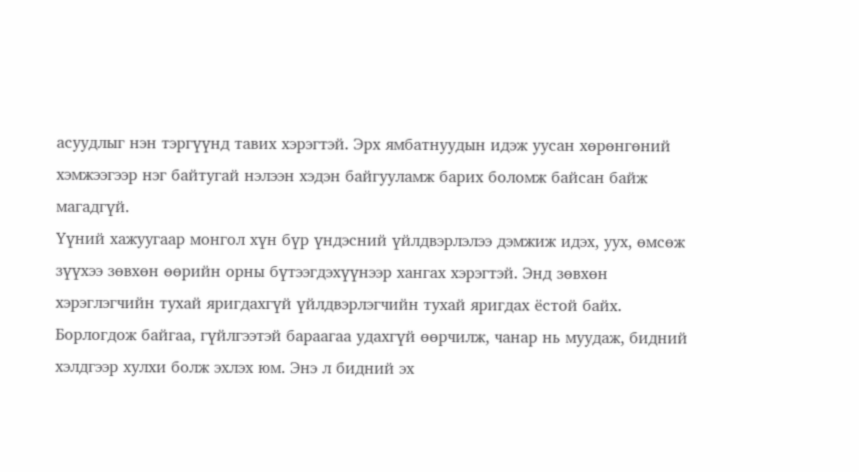асуудлыг нэн тэргүүнд тавих хэрэгтэй. Эрх ямбатнуудын идэж уусан хөрөнгөний хэмжээгээр нэг байтугай нэлээн хэдэн байгууламж барих боломж байсан байж магадгүй.
Үүний хажуугаар монгол хүн бүр үндэсний үйлдвэрлэлээ дэмжиж идэх, уух, өмсөж зүүхээ зөвхөн өөрийн орны бүтээгдэхүүнээр хангах хэрэгтэй. Энд зөвхөн хэрэглэгчийн тухай яригдахгүй үйлдвэрлэгчийн тухай яригдах ёстой байх. Борлогдож байгаа, гүйлгээтэй бараагаа удахгүй өөрчилж, чанар нь муудаж, бидний хэлдгээр хулхи болж эхлэх юм. Энэ л бидний эх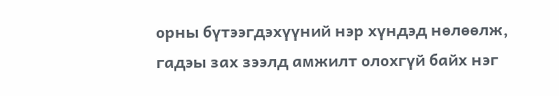орны бүтээгдэхүүний нэр хүндэд нөлөөлж, гадэы зах зээлд амжилт олохгүй байх нэг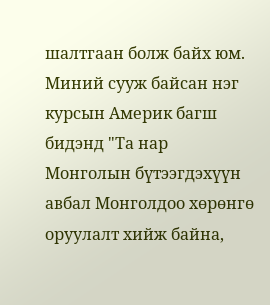шалтгаан болж байх юм.
Миний сууж байсан нэг курсын Америк багш бидэнд "Та нар Монголын бүтээгдэхүүн авбал Монголдоо хөрөнгө оруулалт хийж байна,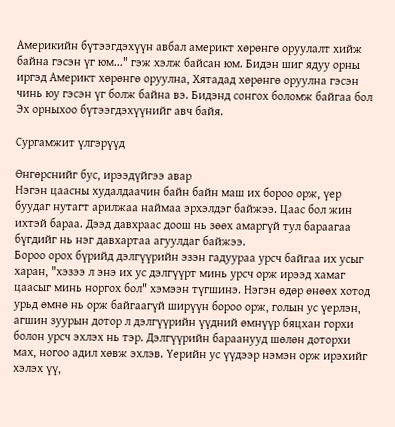Америкийн бүтээгдэхүүн авбал америкт хөрөнгө оруулалт хийж байна гэсэн үг юм..." гэж хэлж байсан юм. Бидэн шиг ядуу орны иргэд Америкт хөрөнгө оруулна, Хятадад хөрөнгө оруулна гэсэн чинь юу гэсэн үг болж байна вэ. Бидэнд сонгох боломж байгаа бол Эх орныхоо бүтээгдэхүүнийг авч байя.

Сургамжит үлгэрүүд

Өнгөрснийг бус, ирээдүйгээ авар
Нэгэн цаасны худалдаачин байн байн маш их бороо орж, үер буудаг нутагт арилжаа наймаа эрхэлдэг байжээ. Цаас бол жин ихтэй бараа. Дээд давхраас доош нь зөөх амаргүй тул бараагаа бүгдийг нь нэг давхартаа агуулдаг байжээ.
Бороо орох бүрийд дэлгүүрийн эзэн гадуураа урсч байгаа их усыг харан, "хэзээ л энэ их ус дэлгүүрт минь урсч орж ирээд хамаг цаасыг минь норгох бол" хэмээн түгшинэ. Нэгэн өдөр өнөөх хотод урьд өмнө нь орж байгаагүй ширүүн бороо орж, голын ус үерлэн, агшин зуурын дотор л дэлгүүрийн үүдний өмнүүр бяцхан горхи болон урсч эхлэх нь тэр. Дэлгүүрийн бараанууд шөлөн доторхи мах, ногоо адил хөвж эхлэв. Үерийн ус үүдээр нэмэн орж ирэхийг хэлэх үү,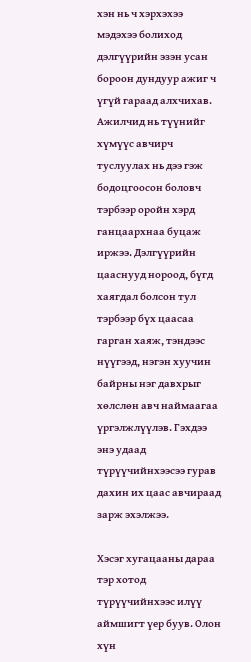хэн нь ч хэрхэхээ мэдэхээ болиход дэлгүүрийн эзэн усан бороон дундуур ажиг ч үгүй гараад алхчихав. Ажилчид нь түүнийг хүмүүс авчирч туслуулах нь дээ гэж бодоцгоосон боловч тэрбээр оройн хэрд ганцаархнаа буцаж иржээ. Дэлгүүрийн цааснууд нороод, бүгд хаягдал болсон тул тэрбээр бүх цаасаа гарган хаяж, тэндээс нүүгээд, нэгэн хуучин байрны нэг давхрыг хөлслөн авч наймаагаа үргэлжлүүлэв. Гэхдээ энэ удаад түрүүчийнхээсээ гурав дахин их цаас авчираад зарж эхэлжээ.

Хэсэг хугацааны дараа тэр хотод түрүүчийнхээс илүү аймшигт үер буув. Олон хүн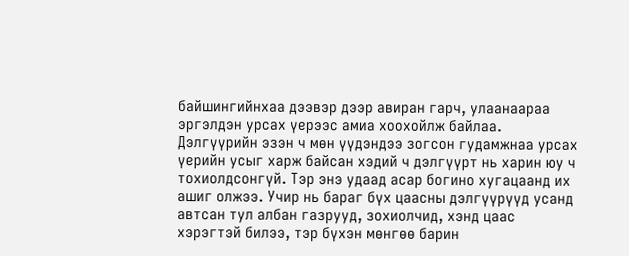байшингийнхаа дээвэр дээр авиран гарч, улаанаараа эргэлдэн урсах үерээс амиа хоохойлж байлаа. Дэлгүүрийн эзэн ч мөн үүдэндээ зогсон гудамжнаа урсах үерийн усыг харж байсан хэдий ч дэлгүүрт нь харин юу ч тохиолдсонгүй. Тэр энэ удаад асар богино хугацаанд их ашиг олжээ. Учир нь бараг бүх цаасны дэлгүүрүүд усанд автсан тул албан газрууд, зохиолчид, хэнд цаас хэрэгтэй билээ, тэр бүхэн мөнгөө барин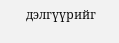дэлгүүрийг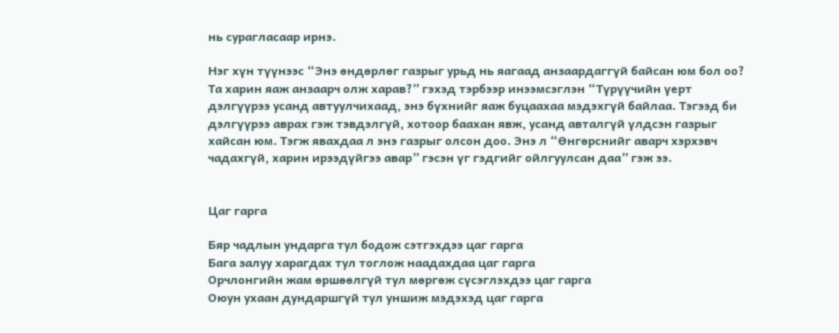нь сурагласаар ирнэ.

Нэг хүн түүнээс “Энэ өндөрлөг газрыг урьд нь яагаад анзаардаггүй байсан юм бол оо? Та харин яаж анзаарч олж харав?” гэхэд тэрбээр инээмсэглэн “Түрүүчийн үерт дэлгүүрээ усанд автуулчихаад, энэ бүхнийг яаж буцаахаа мэдэхгүй байлаа. Тэгээд би дэлгүүрээ аврах гэж тэвдэлгүй, хотоор баахан явж, усанд авталгүй үлдсэн газрыг хайсан юм. Тэгж явахдаа л энэ газрыг олсон доо. Энэ л “Өнгөрснийг аварч хэрхэвч чадахгүй, харин ирээдүйгээ авар” гэсэн үг гэдгийг ойлгуулсан даа” гэж ээ.


Цаг гарга

Бяр чадлын ундарга тул бодож сэтгэхдээ цаг гарга
Бага залуу харагдах тул тоглож наадахдаа цаг гарга
Орчлонгийн жам өршөөлгүй тул мөргөж сүсэглэхдээ цаг гарга
Оюун ухаан дундаршгүй тул уншиж мэдэхэд цаг гарга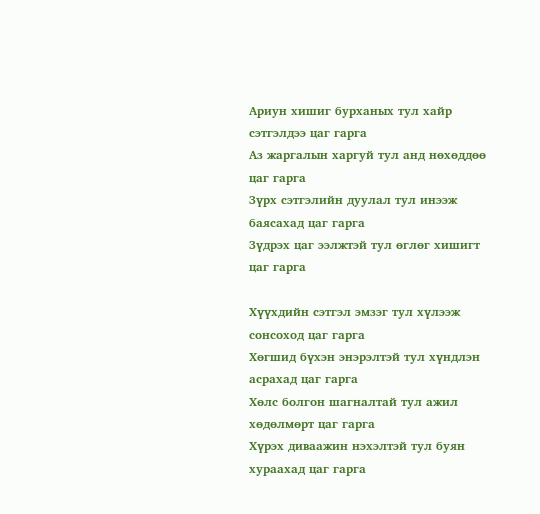Ариун хишиг бурханых тул хайр сэтгэлдээ цаг гарга
Аз жаргалын харгуй тул анд нөхөддөө цаг гарга
Зүрх сэтгэлийн дуулал тул инээж баясахад цаг гарга
Зүдрэх цаг ээлжтэй тул өглөг хишигт цаг гарга

Хүүхдийн сэтгэл эмзэг тул хүлээж сонсоход цаг гарга
Хөгшид бүхэн энэрэлтэй тул хүндлэн асрахад цаг гарга
Хөлс болгон шагналтай тул ажил хөдөлмөрт цаг гарга
Хүрэх диваажин нэхэлтэй тул буян хураахад цаг гарга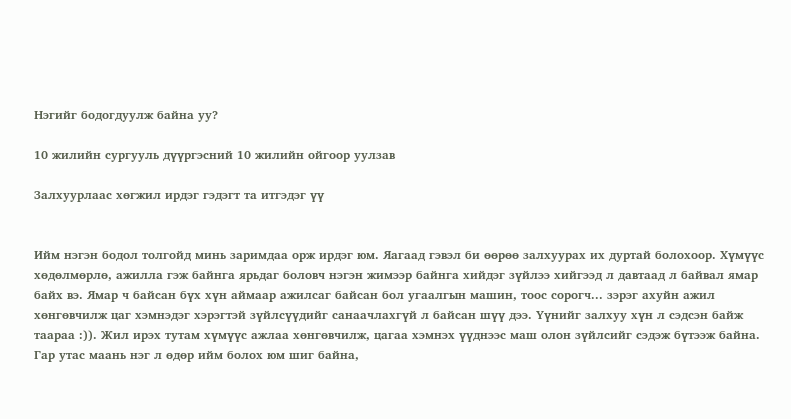Нэгийг бодогдуулж байна уу?

10 жилийн сургууль дүүргэсний 10 жилийн ойгоор уулзав

Залхуурлаас хөгжил ирдэг гэдэгт та итгэдэг үү


Ийм нэгэн бодол толгойд минь заримдаа орж ирдэг юм. Яагаад гэвэл би өөрөө залхуурах их дуртай болохоор. Хүмүүс хөдөлмөрлө, ажилла гэж байнга ярьдаг боловч нэгэн жимээр байнга хийдэг зүйлээ хийгээд л давтаад л байвал ямар байх вэ. Ямар ч байсан бүх хүн аймаар ажилсаг байсан бол угаалгын машин, тоос сорогч... зэрэг ахуйн ажил хөнгөвчилж цаг хэмнэдэг хэрэгтэй зүйлсүүдийг санаачлахгүй л байсан шүү дээ. Үүнийг залхуу хүн л сэдсэн байж таараа :)). Жил ирэх тутам хүмүүс ажлаа хөнгөвчилж, цагаа хэмнэх үүднээс маш олон зүйлсийг сэдэж бүтээж байна. Гар утас маань нэг л өдөр ийм болох юм шиг байна,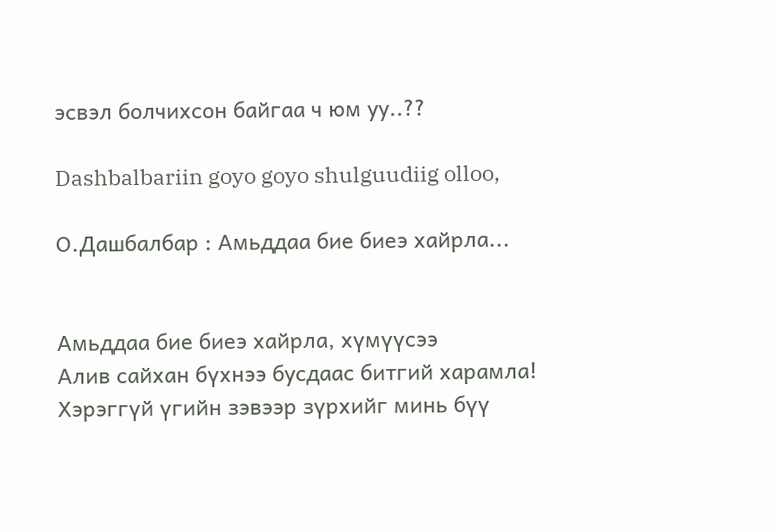эсвэл болчихсон байгаа ч юм уу..??

Dashbalbariin goyo goyo shulguudiig olloo,

О.Дашбалбар : Амьддаа бие биеэ хайрла...


Амьддаа бие биеэ хайрла, хүмүүсээ
Алив сайхан бүхнээ бусдаас битгий харамла!
Хэрэггүй үгийн зэвээр зүрхийг минь бүү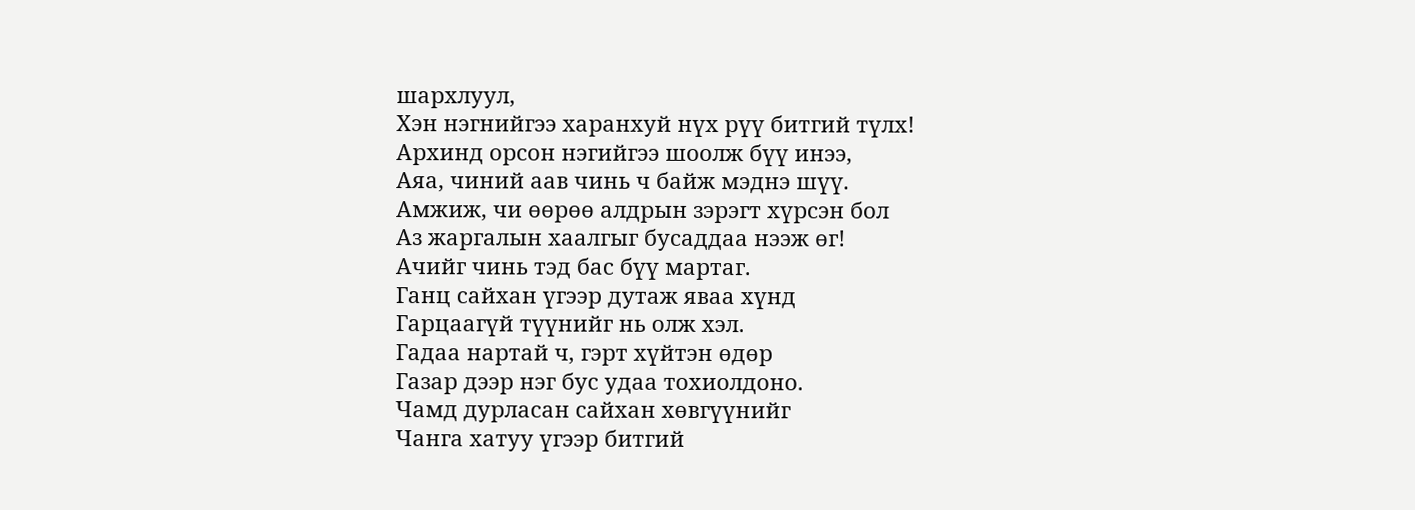шархлуул,
Хэн нэгнийгээ харанхуй нүх рүү битгий түлх!
Архинд орсон нэгийгээ шоолж бүү инээ,
Аяа, чиний аав чинь ч байж мэднэ шүү.
Амжиж, чи өөрөө алдрын зэрэгт хүрсэн бол
Аз жаргалын хаалгыг бусаддаа нээж өг!
Ачийг чинь тэд бас бүү мартаг.
Ганц сайхан үгээр дутаж яваа хүнд
Гарцаагүй түүнийг нь олж хэл.
Гадаа нартай ч, гэрт хүйтэн өдөр
Газар дээр нэг бус удаа тохиолдоно.
Чамд дурласан сайхан хөвгүүнийг
Чанга хатуу үгээр битгий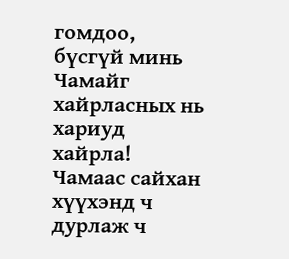гомдоо, бүсгүй минь
Чамайг хайрласных нь хариуд хайрла!
Чамаас сайхан хүүхэнд ч дурлаж ч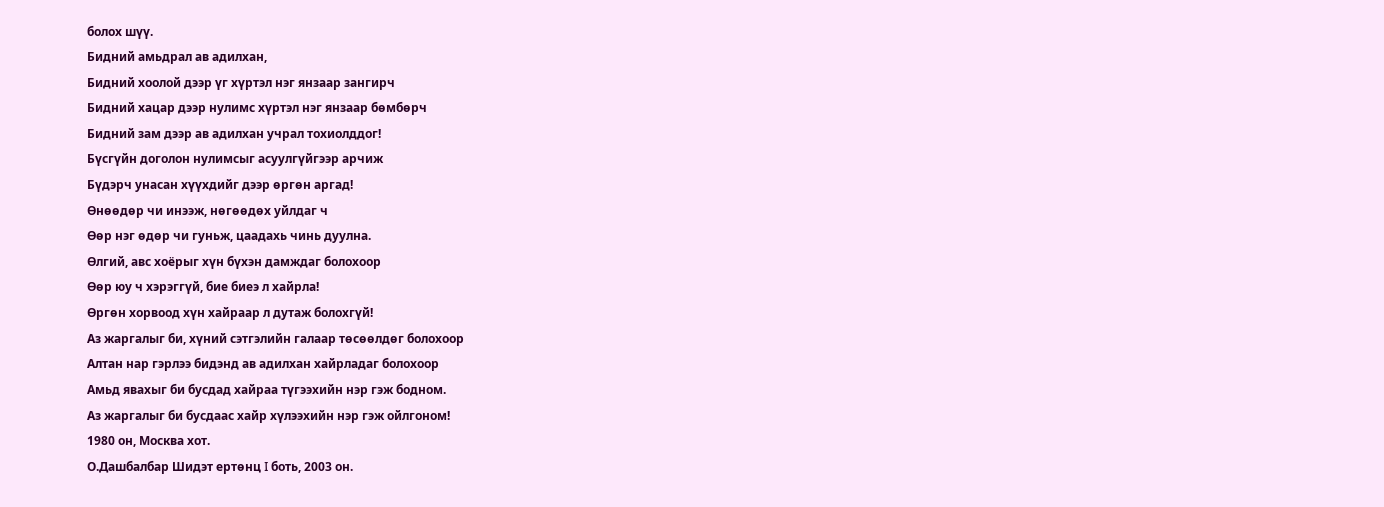болох шүү.
Бидний амьдрал ав адилхан,
Бидний хоолой дээр үг хүртэл нэг янзаар зангирч
Бидний хацар дээр нулимс хүртэл нэг янзаар бөмбөрч
Бидний зам дээр ав адилхан учрал тохиолддог!
Бүсгүйн доголон нулимсыг асуулгүйгээр арчиж
Бүдэрч унасан хүүхдийг дээр өргөн аргад!
Өнөөдөр чи инээж, нөгөөдөх уйлдаг ч
Өөр нэг өдөр чи гуньж, цаадахь чинь дуулна.
Өлгий, авс хоёрыг хүн бүхэн дамждаг болохоор
Өөр юу ч хэрэггүй, бие биеэ л хайрла!
Өргөн хорвоод хүн хайраар л дутаж болохгүй!
Аз жаргалыг би, хүний сэтгэлийн галаар төсөөлдөг болохоор
Алтан нар гэрлээ бидэнд ав адилхан хайрладаг болохоор
Амьд явахыг би бусдад хайраа түгээхийн нэр гэж бодном.
Аз жаргалыг би бусдаас хайр хүлээхийн нэр гэж ойлгоном!
1980 он, Москва хот.
О.Дашбалбар Шидэт ертөнц I боть, 2003 он.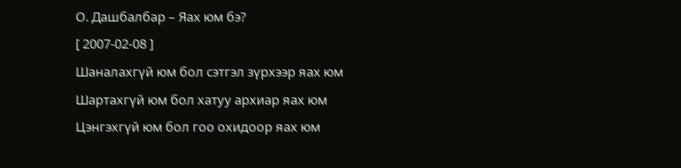О. Дашбалбар – Яах юм бэ?
[ 2007-02-08 ]
Шаналахгүй юм бол сэтгэл зүрхээр яах юм
Шартахгүй юм бол хатуу архиар яах юм
Цэнгэхгүй юм бол гоо охидоор яах юм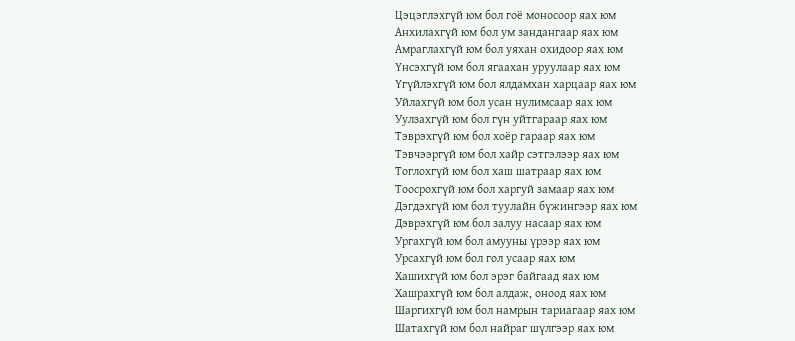Цэцэглэхгүй юм бол гоё моносоор яах юм
Анхилахгүй юм бол ум зандангаар яах юм
Амраглахгүй юм бол уяхан охидоор яах юм
Үнсэхгүй юм бол ягаахан уруулаар яах юм
Үгүйлэхгүй юм бол ялдамхан харцаар яах юм
Уйлахгүй юм бол усан нулимсаар яах юм
Уулзахгүй юм бол гүн уйтгараар яах юм
Тэврэхгүй юм бол хоёр гараар яах юм
Тэвчээргүй юм бол хайр сэтгэлээр яах юм
Тоглохгүй юм бол хаш шатраар яах юм
Тоосрохгүй юм бол харгуй замаар яах юм
Дэгдэхгүй юм бол туулайн бүжингээр яах юм
Дэврэхгүй юм бол залуу насаар яах юм
Ургахгүй юм бол амууны үрээр яах юм
Урсахгүй юм бол гол усаар яах юм
Хашихгүй юм бол эрэг байгаад яах юм
Хашрахгүй юм бол алдаж, оноод яах юм
Шаргихгүй юм бол намрын тариагаар яах юм
Шатахгүй юм бол найраг шүлгээр яах юм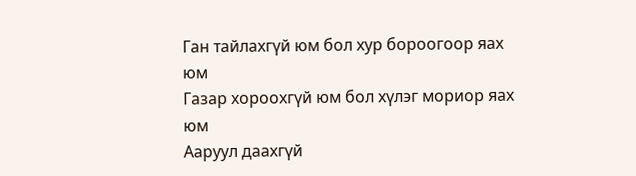Ган тайлахгүй юм бол хур бороогоор яах юм
Газар хороохгүй юм бол хүлэг мориор яах юм
Ааруул даахгүй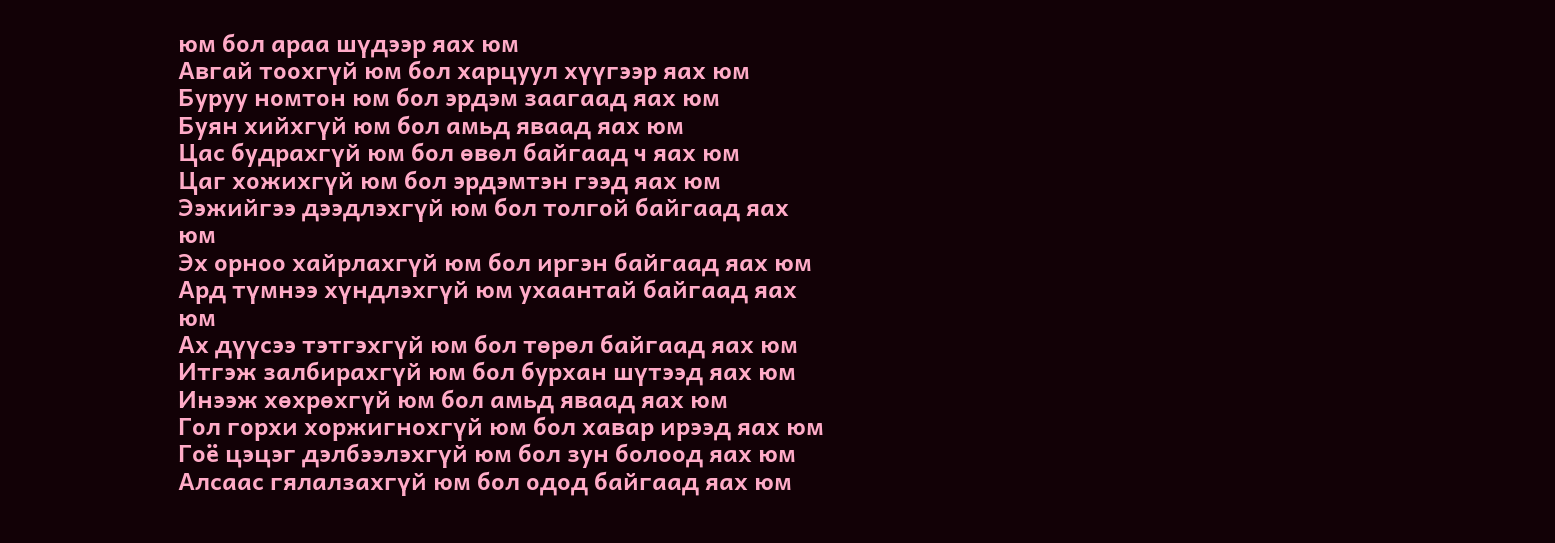юм бол араа шүдээр яах юм
Авгай тоохгүй юм бол харцуул хүүгээр яах юм
Буруу номтон юм бол эрдэм заагаад яах юм
Буян хийхгүй юм бол амьд яваад яах юм
Цас будрахгүй юм бол өвөл байгаад ч яах юм
Цаг хожихгүй юм бол эрдэмтэн гээд яах юм
Ээжийгээ дээдлэхгүй юм бол толгой байгаад яах юм
Эх орноо хайрлахгүй юм бол иргэн байгаад яах юм
Ард түмнээ хүндлэхгүй юм ухаантай байгаад яах юм
Ах дүүсээ тэтгэхгүй юм бол төрөл байгаад яах юм
Итгэж залбирахгүй юм бол бурхан шүтээд яах юм
Инээж хөхрөхгүй юм бол амьд яваад яах юм
Гол горхи хоржигнохгүй юм бол хавар ирээд яах юм
Гоё цэцэг дэлбээлэхгүй юм бол зун болоод яах юм
Алсаас гялалзахгүй юм бол одод байгаад яах юм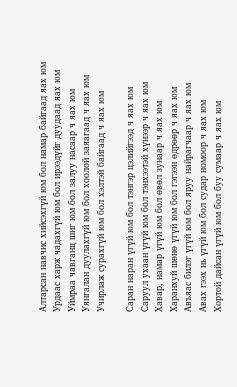Алтарсан навчис хийсэхгүй юм бол намар байгаад яах юм
Урдаас харж чадахгүй юм бол ирээдүйг дуудаад яах юм
Уймраа чавганц шиг юм бол залуу насаар ч яах юм
Уянгалан дуулахгүй юм бол хоолой заяагаад ч яах юм
Учирлаж сурахгүй юм бол хэлтэй байгаад ч яах юм

Саран наран үгүй юм бол тэнгэр цэлийгээд ч яах юм
Саруул ухаан үгүй юм бол тэнхээтэй хүнээр ч яах юм
Хавар, намар үгүй юм бол өвөл зунаар ч яах юм
Харанхуй шөнө үгүй юм бол гэгээн өдрөөр ч яах юм
Авъяас билэг үгүй юм бол яруу найрагчаар ч яах юм
Авах гээх нь үгүй юм бол судар номоор ч яах юм
Хортой дайсан үгүй юм бол буу сумаар ч яах юм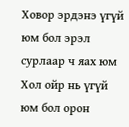Ховор эрдэнэ үгүй юм бол эрэл сурлаар ч яах юм
Хол ойр нь үгүй юм бол орон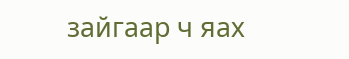зайгаар ч яах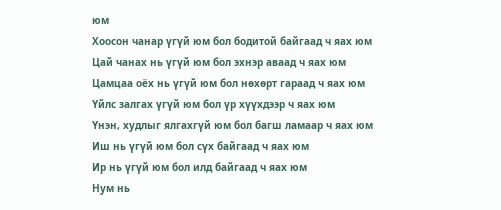юм
Хоосон чанар үгүй юм бол бодитой байгаад ч яах юм
Цай чанах нь үгүй юм бол эхнэр аваад ч яах юм
Цамцаа оёх нь үгүй юм бол нөхөрт гараад ч яах юм
Үйлс залгах үгүй юм бол үр хүүхдээр ч яах юм
Үнэн, худлыг ялгахгүй юм бол багш ламаар ч яах юм
Иш нь үгүй юм бол сүх байгаад ч яах юм
Ир нь үгүй юм бол илд байгаад ч яах юм
Нум нь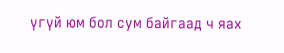үгүй юм бол сум байгаад ч яах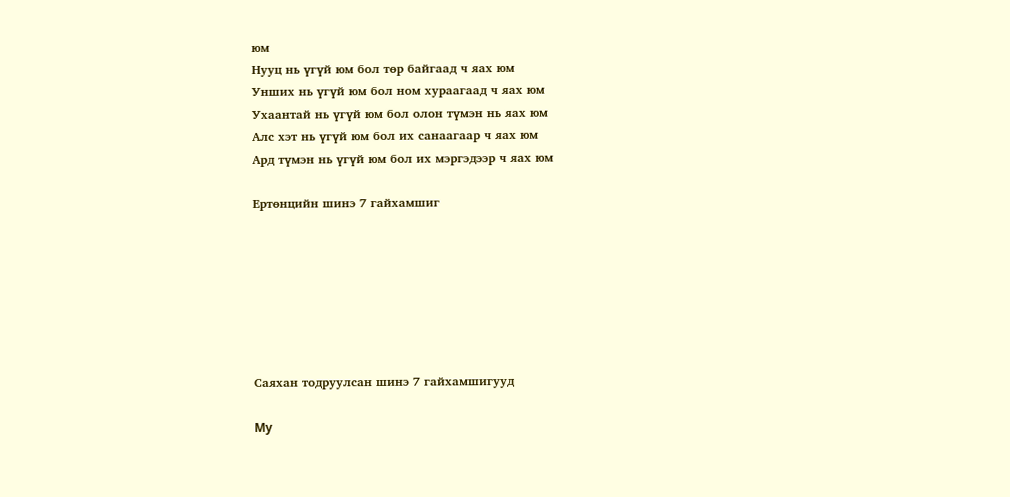юм
Нууц нь үгүй юм бол төр байгаад ч яах юм
Унших нь үгүй юм бол ном хураагаад ч яах юм
Ухаантай нь үгүй юм бол олон түмэн нь яах юм
Алс хэт нь үгүй юм бол их санаагаар ч яах юм
Ард түмэн нь үгүй юм бол их мэргэдээр ч яах юм

Ертөнцийн шинэ 7 гайхамшиг







Саяхан тодруулсан шинэ 7 гайхамшигууд

My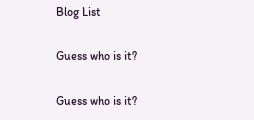Blog List

Guess who is it?

Guess who is it?